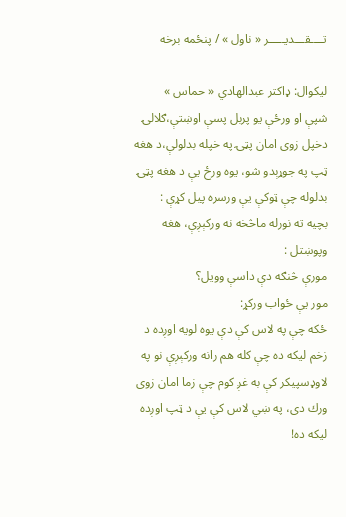تــــقـــديـــــر « ناول » / پنځمه برخه

ليكوال: ډاكتر عبدالهادي « حماس »
شپې او ورځې يو پربل پسې اوښتې،ګلالۍ دخپل زوى امان پټۍ په خپله بدلولې،د هغه ټپ په جوړېدو شو، يوه ورځ يې د هغه پټۍ بدلوله چې ټوكې يې ورسره پيل كړې :
بچيه ته نورله ماڅخه نه وركېږې، هغه وپوښتل :
مورې څنګه دې داسې وويل؟
مور يې ځواب وركړ:
ځكه چې په لاس كې دې يوه لويه اوږده د زخم ليكه ده چې كله هم رانه وركېږې نو په لاوډسپيكر كې به غږ كوم چې زما امان زوى ورك دى، په ښي لاس كې يې د ټپ اوږده ليكه ده!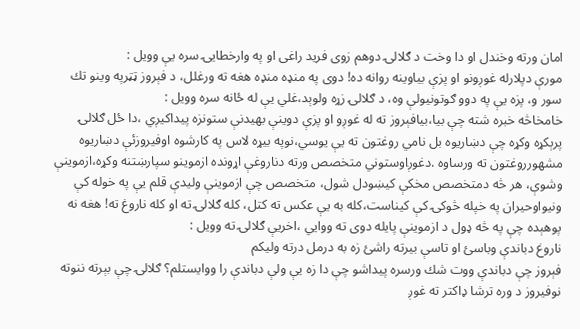امان ورته وخندل او دا وخت د ګلالۍ دوهم زوى فريد راغى او په وارخطايۍ سره يې وويل :
مورې دپلارله غوږونو او پزې بياوينه روانه ده! دوى په منډه منډه هغه ته ورغلل، د فېروز ټټرپه وينو تك سور و، پزه يې په دوو ګوتونيولې وه، د ګلالۍ زړه ولوېد،غلي يې له ځانه سره وويل :
خامخاڅه خبره شته چې بيا،بيافېروز ته له غوږو او پزې دوينې بهيدنې ستونزه پيداكيږي ،دا ځل ګلالۍ پرېكړه وكړه چې دښاريوه بل نامي روغتون ته يې يوسي،نوپه بيړه لاس په كارشوه اوفيروزئې دښاريوه مشهورروغتون ته ورساوه .دغوږاوستوني متخصص ورته دناروغې اړونده ازموينو سپارښتنه وكړه،ازموينې وشوې، هر څه دمتخصص مخكې كيښودل شول، متخصص چې ازموينې وليدې قلم يې په خوله كې ونيواوحيران په خپله څوكۍ كې كيناست،كله به يې عكس ته كتل، كله ګلالۍ ته او كله ناروغ ته! هغه نه پوهېده چې په څه ډول د ازموينې پايله دوى ته ووايي ،اخريې ګلالۍ ته وويل :
ناروغ دباندې وباسئ او تاسې بيرته راشئ زه به درمل درته وليكم
فېروز چې دباندې ووت شك ورسره پيداشو چې دا زه يې ولې دباندې را ووايستلم؟ ګلالۍ چې بېرته ننوته نوفيروز د وره ترشا ډاكتر ته غوږ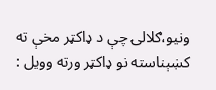ونيو،ګلالۍ چې د ډاكټر مخې ته كښېناسته نو ډاكټر ورته وويل :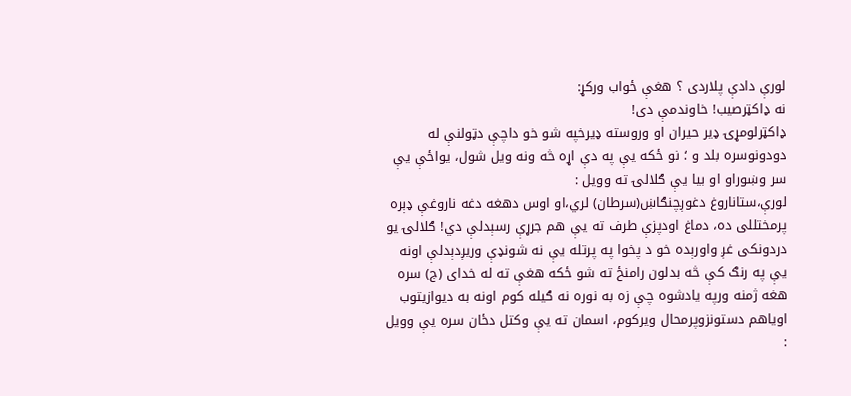لورې دادې پلاردى ؟ هغې ځواب وركړ:
نه ډاكټرصيب! خاوندمې دى!
ډاكټرلومړۍ ډير حيران او وروسته ډيرخپه شو خو داچې دټولنې له دودونوسره بلد و ؛ نو ځكه يې په دې اړه څه ونه ويل شول، يواځې يې سر وښوراو او بيا يې ګلالۍ ته وويل :
لورې،ستاناروغ دغوږچنګاښ(سرطان) لري،او اوس دهغه دغه ناروغې ډېره پرمختللى ده، دماغ اودپزې طرف ته يې هم جرړې رسېدلې دي! ګلالۍ يو دردونكى غږ واورېده خو د پخوا په پرتله يې نه شونډې وريږدېدلې اونه يې په رنګ كې څه بدلون رامنځ ته شو ځكه هغې ته له خداى (ج) سره هغه ژمنه ورپه يادشوه چې زه به نوره نه ګيله كوم اونه به ديوازيتوب اوياهم دستونزوپرمحال ويركوم، اسمان ته يې وكتل دځان سره يې وويل :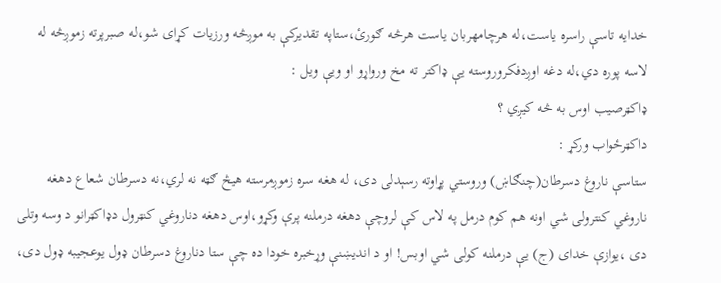خدايه تاسې راسره ياست،له هرچامهربان ياست هرڅه ګورئ،ستاپه تقديركې به موږڅه ورزيات كړاى شو،له صبرپرته زموږڅه له لاسه پوره دي،له دغه اوږدفكروروسته يې ډاكتر ته مخ ورواړو او ويې ويل :
ډاكټرصيب اوس به څه كيږي ؟
داكټرځواب وركړ :
ستاسې ناروغ دسرطان(چنګاښ) وروستي پړاوته رسېدلى دى، له هغه سره زموږمرسته هيڅ ګټه نه لري،نه دسرطان شعاع دهغه ناروغي كنترولى شي اونه هم كوم درمل په لاس كې لروچې دهغه درملنه پرې وكړو،اوس دهغه دناروغي كنټرول دډاكټرانو د وسه وتلى دى ،يوازې خداى (ج) يې درملنه كولى شي اوبس! او د انديښنې وړخبره خودا ده چې ستا دناروغ دسرطان ډول يوعجيبه ډول دى،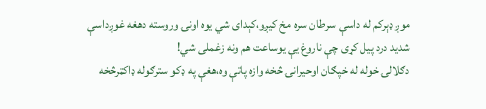موږ ډېركم له داسې سرطان سره مخ كيږو،كېداى شي يوه اونۍ وروسته دهغه غوږداسې شديد درد پيل كړى چې ناروغ يې يوساعت هم ونه زغملى شي!
دګلالۍ خوله له خپګان اوحيرانۍ څخه وازه پاتې وه،هغې په ډكو سترګوله ډاكټرڅخه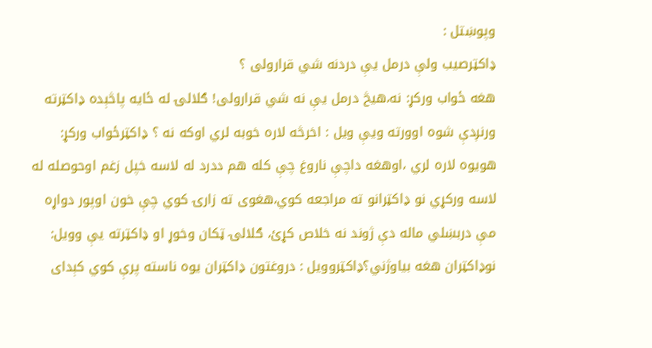وپوښتل :
ډاكټرصيب ولې درمل يې دردنه شي قرارولى ؟
هغه ځواب وركړ: نه،هيڅ درمل يې نه شي قرارولى! ګلالۍ له ځايه پاڅېده ډاكټرته ورنږدې شوه اوورته ويې ويل : اخرڅه لاره خوبه لري اوكه نه ؟ ډاكټرځواب وركړ: هويوه لاره لري ،اوهغه داچې ناروغ چې كله هم ددرد له لاسه خپل زغم اوحوصله له لاسه وركړي نو ډاكټرانو ته مراجعه كوي،هغوى ته زارۍ كوي چې خون اوپور دواړه مې دربښلي ماله دې ژوند نه خلاص كړئ، ګلالۍ ټكان وخوړ او ډاكټرته يې وويل:
نوډاكټران هغه بياوژني؟ډاكټروويل : دروغتون ډاكټران يوه ناسته پرې كوي كېداى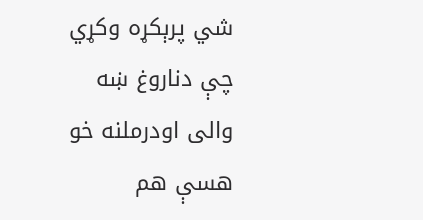شي پرېكړه وكړي چې دناروغ ښه والى اودرملنه خو هسې هم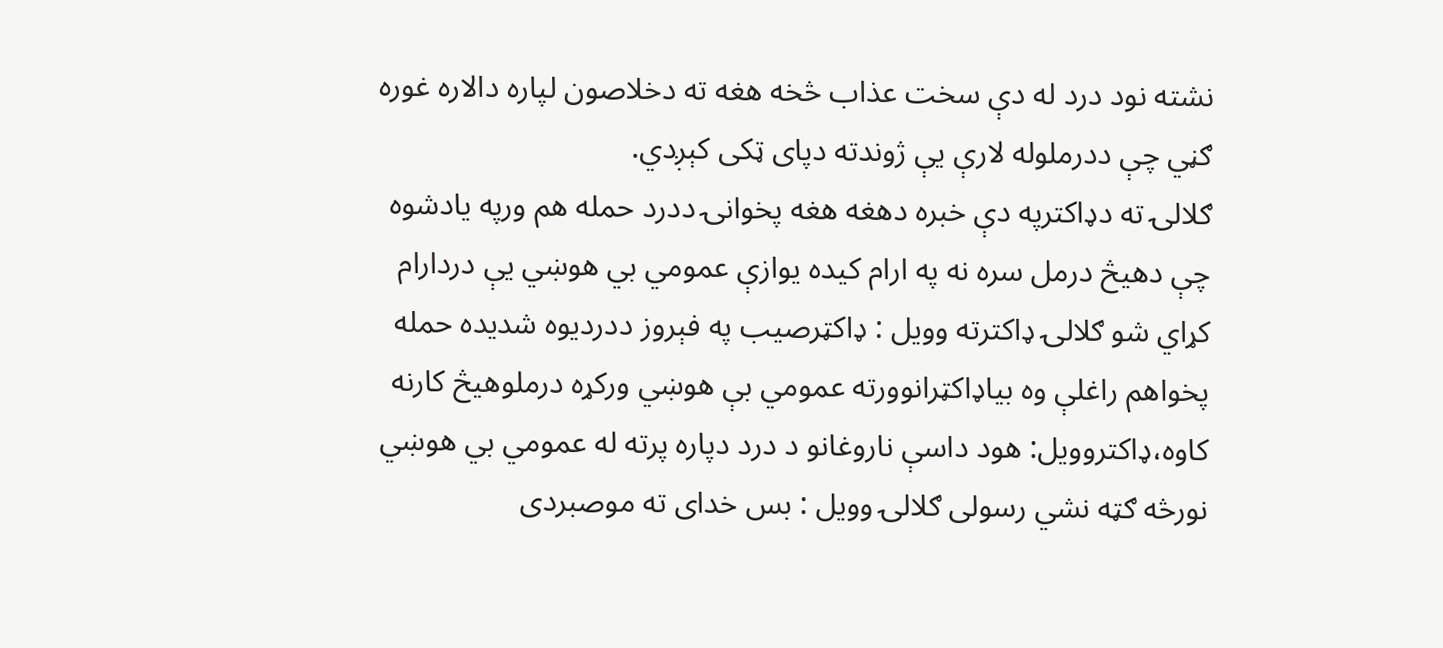نشته نود درد له دې سخت عذاب څخه هغه ته دخلاصون لپاره دالاره غوره ګڼي چې ددرملوله لارې يې ژوندته دپاى ټكى كېږدي.
ګلالۍ ته دډاكترپه دې خبره دهغه هغه پخوانۍ ددرد حمله هم ورپه يادشوه چې دهيڅ درمل سره نه په ارام كيده يوازې عمومي بي هوښي يې دردارام كړاي شو ګلالۍ ډاكترته وويل : ډاكټرصيب په فېروز ددرديوه شديده حمله پخواهم راغلې وه بياډاكټرانوورته عمومي بې هوښي وركړه درملوهيڅ كارنه كاوه،ډاكتروویل: هود داسې ناروغانو د درد دپاره پرته له عمومي بي هوښي نورڅه ګټه نشي رسولى ګلالۍ وويل : بس خداى ته موصبردى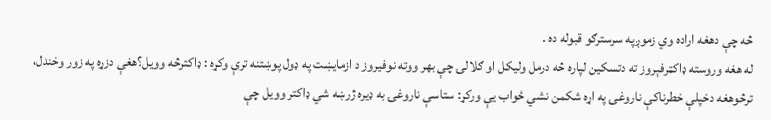څه چې دهغه اراده وي زموږپه سرسترګو قبوله ده .
له هغه وروسته ډاكټرفېروز ته دتسكين لپاره څه درمل وليكل او ګلالۍ چې بهر ووته نوفيروز د ازمایښت په ډول پوښتنه ترې وكړه : ډاكترڅه وويل؟هغې دزړه په زور وخندل، ترڅوهغه دخپلې خطرناكې ناروغۍ په اړه شكمن نشي ځواب يې وركړ: ستاسې ناروغۍ به ډيره ژرښه شي ډاكتر وويل چې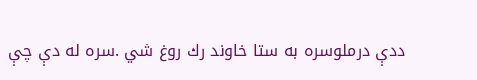ددې درملوسره به ستا خاوند رك روغ شي .سره له دې چې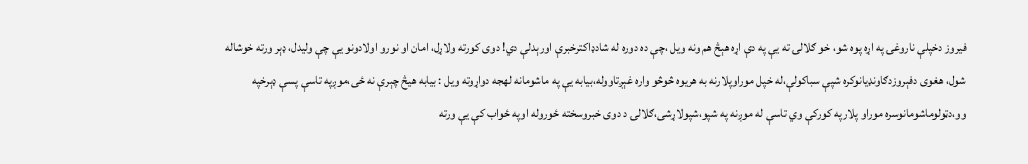فيروز دخپلې ناروغۍ په اړه پوه شو، خو ګلالۍ ته يې په دې اړه هېڅ هم ونه ويل ،چې ده دوره له شادډاكترخبرې اورېدلې دي! دوى كورته ولاړل، امان او نورو اولادونو يې چې وليدل، ډېر ورته خوشاله شول، هغوى دفېروزدګاونډيانوكره شپې سباكولې،له خپل موراوپلارنه به هريوه څوڅو واره غېږتاووله،بيابه يې په ماشومانه لهجه دواړوته ويل : بيابه هيڅ چېرې نه ځى،موږپه تاسې پسې ډېرخپه وو،دټولوماشومانوسره موراو پلارپه كوركې وي تاسې له موږنه په شپو،شپولاړشى،ګلالۍ د دوى خبروسخته ځوروله اوپه ځواب كې يې ورته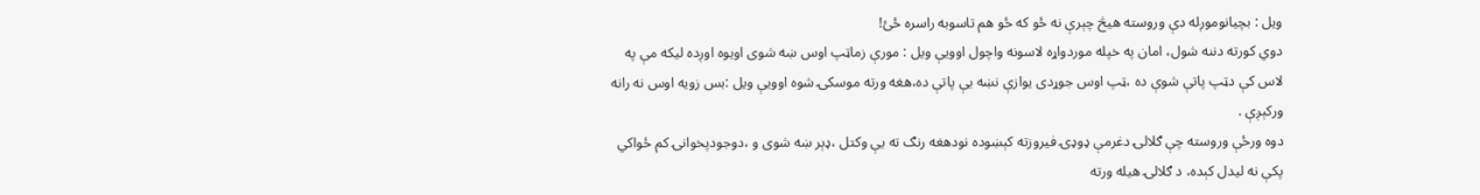ويل : بچيانوموږله دې وروسته هيڅ چېرې نه ځو كه ځو هم تاسوبه راسره ځئ!
دوي كورته دننه شول، امان په خپله موردواړه لاسونه واچول اوويې ويل : مورې زماټپ اوس ښه شوى اويوه اوږده ليكه مې په لاس كې دټپ پاتې شوې ده ،ټپ اوس جوړدى يوازې نښه يې پاتې ده،هغه ورته موسكۍ شوه اوويې ويل :بس زويه اوس نه رانه وركېږې .
دوه ورځې وروسته چې ګلالۍ دغرمې ډوډۍ فیروزته كېښوده نودهغه رنګ ته يې وكتل ،ډېر ښه شوى و ،دوجودپخوانۍ كم ځواكي پكې نه ليدل كېده، د ګلالۍ هيله ورته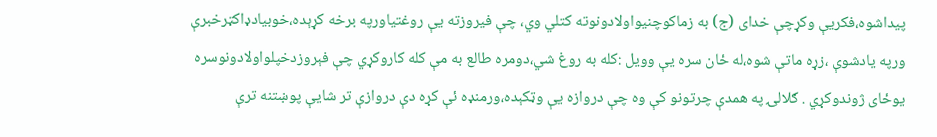پيداشوه،فكريې وكړچې خداى (ج) به زماكوچنيواولادونوته كتلي وي، چې فيروزته يې روغتياورپه برخه كړېده،خوبيادډاكټرخبرې ورپه يادشوې ،زړه ماتې شوه،له ځان سره يې وويل :كله به روغ شي،دومره طالع به مې كله كاروكړي چې فېروزدخپلواولادونوسره يوځاى ژوندوكړي . ګلالۍ په همدې چرتونو كې وه چې دروازه يې وټكېده،ورمنډه ئې كړه دې دروازې تر شايې پوښتنه ترې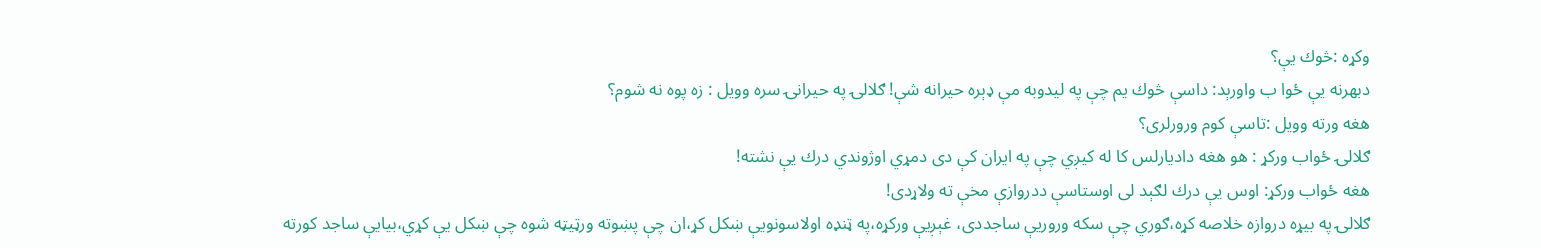وكړه :څوك يې؟
دبهرنه يې ځوا ب واورېد: داسې څوك يم چې په ليدوبه مې ډېره حيرانه شې! ګلالۍ په حيرانۍ سره وويل : زه پوه نه شوم؟
هغه ورته وويل :تاسې كوم ورورلرى؟
ګلالۍ ځواب وركړ : هو هغه داديارلس كا له كيږي چې په ايران كې دى دمړي اوژوندي درك يې نشته!
هغه ځواب وركړ: اوس يې درك لګېد لى اوستاسې ددروازې مخې ته ولاړدى!
ګلالۍ په بيړه دروازه خلاصه كړه،ګوري چې سكه وروريې ساجددى، غېږيې وركړه،په ټنډه اولاسونويې ښكل كړ،ان چې پښوته ورټيټه شوه چې ښكل يې كړي،بيايې ساجد كورته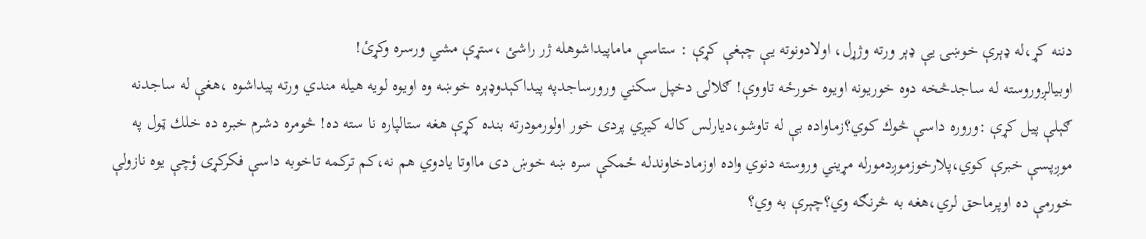دننه كړ،له ډېرې خوښۍ يې ډېر ورته وژړل، اولادونوته يې چېغې كړې : ستاسې ماماپيداشوهله ژر راشئ ،ستړې مشي ورسره وكړئ!
اوبيالږوروسته له ساجدڅخه دوه خوريونه اويوه خورځه تاووې! ګلالۍ دخپل سكني ورورساجدپه پيداكېدوډېره خوښه وه اويوه لويه هيله مندي ورته پيداشوه ،هغې له ساجدنه ګېلې پيل كړې :وروره داسې څوك كوي؟زماواده بې له تاوشو،ديارلس كاله كيږي پردى خور اولورمودرته بنده كړې هغه ستالپاره نا سته ده! څومره دشرم خبره ده خلك ټول په موږپسې خبرې كوي،پلارخوزموږدمورله مړيني وروسته دنوي واده اوزمادخاوندله ځمكې سره ښه خوښ دى مااوتا يادوي هم نه،كم تركمه تاخوبه داسې فكركړى ؤچې يوه نازولې خورمې ده اوپرماحق لري،هغه به څرنګه وي؟چېرې به وي؟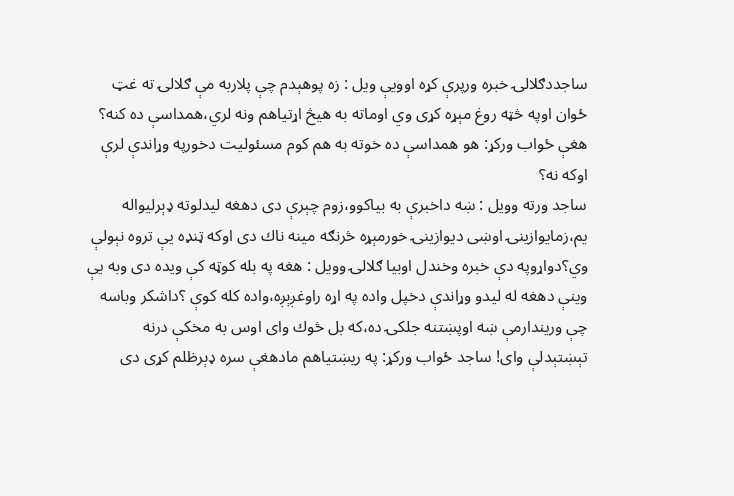ساجددګلالۍ خبره ورپرې كړه اوويې ويل : زه پوهېدم چې پلاربه مې ګلالۍ ته غټ ځوان اوپه څټه روغ مېړه كړى وي اوماته به هيڅ اړتياهم ونه لري،همداسې ده كنه؟
هغې ځواب وركړ: هو همداسې ده خوته به هم كوم مسئوليت دخورپه وړاندې لرې اوكه نه؟
ساجد ورته وويل : ښه داخبرې به بياكوو،زوم چېرې دى دهغه ليدلوته ډېرليواله يم،زمايوازينۍ اوښى ديوازينۍ خورمېړه څرنګه مينه ناك دى اوكه ټنډه يې تروه نېولې وي؟دواړوپه دې خبره وخندل اوبيا ګلالۍ وويل : هغه په بله كوټه كې ويده دى وبه يې وينې دهغه له ليدو وړاندې دخپل واده په اړه راوغږېږه،واده كله كوې ؟داشكر وباسه چې وريندارمې ښه اوپښتنه جلكۍ ده،كه بل څوك واى اوس به مخكې درنه تېښتېدلې واى! ساجد ځواب وركړ: په ريښتياهم مادهغې سره ډېرظلم كړى دى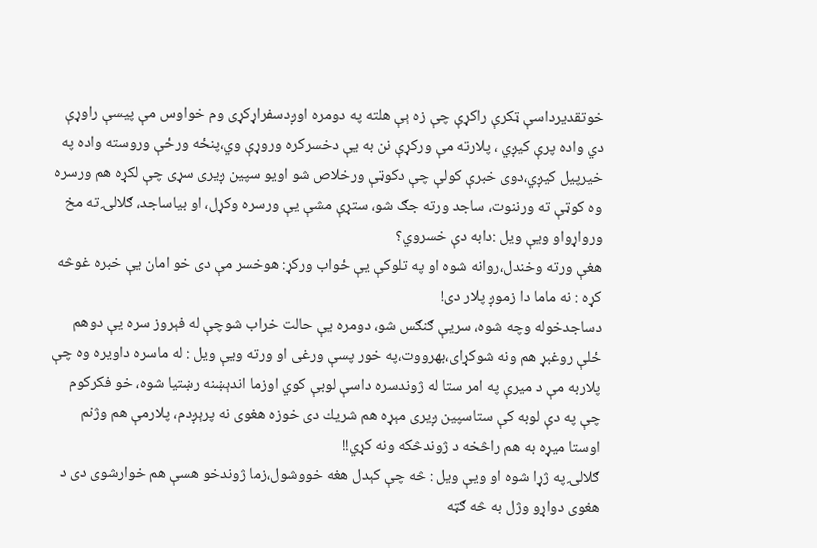خوتقديرداسې ټكرې راكړې چې زه ېې هلته په دومره اوږدسفراړكړى وم خواوس مې پيسې راوړې دي واده پرې كيږي ، پلارته مې وركړې نن به يې دخسركره وروړې وي،پنځه ورځې وروسته واده په خيرپيل كيږي،دوى خبرې كولې چې دكوټې ورخلاص شو اويو سپين ږيرى سړى چې لكړه هم ورسره وه كوټې ته ورننوت، ساجد ورته جګ شو، ستړې مشې يې ورسره وكړل، او بياساجد، ګلالۍ ته مخ ورواړواو ويې ويل :دابه دې خسروي؟
هغې ورته وخندل،روانه شوه او په تلوكې يې ځواب وركړ: هوخسر مې دى خو امان يې خبره غوڅه كړه : نه ماما دا زموږ پلار دى!
دساجدخوله وچه شوه، سريې ګنګس شو، دومره يې حالت خراب شوچې له فېروز سره يې دوهم ځلې روغبړ هم ونه شوكړاى،بهرووت،په خور پسې ورغى او ورته ويې ويل : له ماسره داويره وه چې پلاربه مې د ميرې په امر ستا له ژوندسره داسې لوبې كوي اوزما اندېښنه رښتيا شوه، خو فكركوم چې په دې لوبه كې ستاسپين ږيرى مېړه هم شريك دى خوزه هغوى نه پرېږدم، پلارمې هم وژنم اوستا ميړه به هم راڅخه د ژوندڅكه ونه كړي!!
ګلالۍ په ژړا شوه او ويې ويل : څه چې كېدل هغه خووشول،زما ژوندخو هسې هم خوارشوى دى د هغوى دواړو وژل به څه ګټه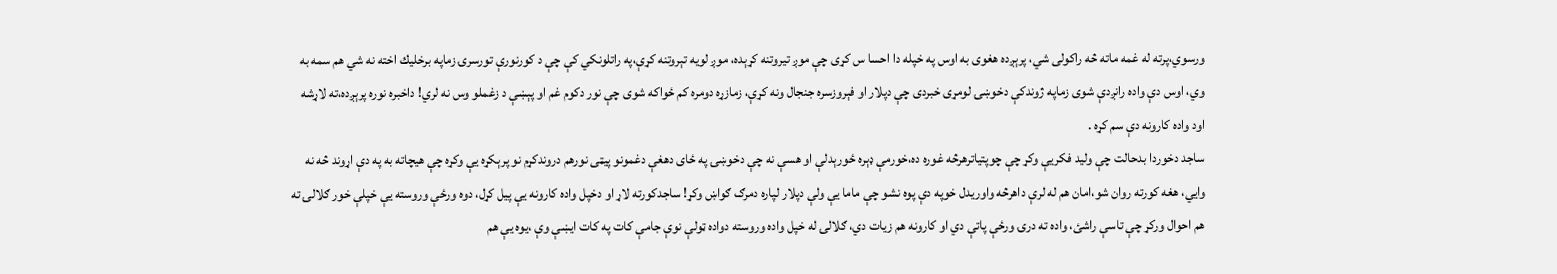ورسوي،پرته له غمه ماته څه راكولى شي، پرېږده هغوى به اوس په خپله دا احسا س كړى چې موږ تيروتنه كړېده، موږ لويه تېروتنه كړې،په راتلونكي كې چې د كورنورې تورسرۍ زماپه برخليك اخته نه شي هم سمه به وي، اوس دې واده رانږدې شوى زماپه ژوندكې دخوښۍ لومړى خبردى چې دپلار او فېروزسره جنجال ونه كړې، زمازړه دومره كم ځواكه شوى چې نور دكوم غم او پېښې د زغملو وس نه لري! داخبره نوره پرېږده،ته لاړشه اود واده كارونه دې سم كړه .
ساجد دخوردا بدحالت چې وليد فكريې وكړ چې چوپتياترهرڅه غوره ده،خورمې ډېره ځورېدلې او هسې نه چې دخوښۍ په ځاى دهغې دغمونو پيټى نورهم دروندكړم نو پرېكړه يې وكړه چې هيچاته به په دې اړوند څه نه وايي، هغه كورته روان شو،امان هم له لرې داهرڅه واوريدل خوپه دې پوه نشو چې ماما يې ولې دپلار لپاره دمرګ ګواښ وكړ! ساجدكورته لاړ او دخپل واده كارونه يې پيل كړل، دوه ورځې وروسته يې خپلې خور ګلالۍ ته هم احوال وركړ چې تاسې راشئ، واده ته درۍ ورځې پاتې دي او كارونه هم زيات دي، ګلالۍ له خپل واده وروسته دواده ټولې نوې جامې كات په كات ايښې وې ،يوه يې هم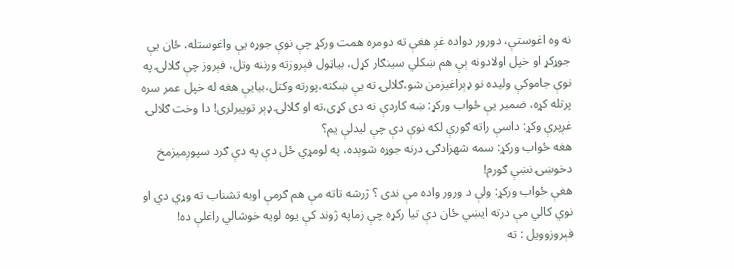نه وه اغوستې، دورور دواده غږ هغې ته دومره همت وركړ چې نوې جوړه يې واغوستله، ځان يې جوړكړ او خپل اولادونه ېې هم ښكلي سينګار كړل، بياټول فېروزته ورننه وتل، فېروز چې ګلالۍ په نوې جاموكې وليده نو ډېراغيزمن شو،ګلالۍ ته يې ښكته،پورته وكتل،بيايې هغه له خپل عمر سره پرتله كړه، ضمير يې ځواب وركړ: ښه كاردې نه دى كړى،ته او ګلالۍ ډېر توپيرلرى! دا وخت ګلالۍ غږپرې وكړ: داسې راته ګورې لكه نوې دې چې ليدلې يم؟
هغه ځواب وركړ: سمه شهزادګۍ درنه جوړه شوېده، په لومړي ځل دې په دې ګرد سپوږميزمخ دخوښۍ نښې ګورم!
هغې ځواب وركړ: ولې د ورور واده مې ندى ؟ ژرشه تاته مې هم ګرمې اوبه تشناب ته وړي دي او نوي كالي مې درته ايښي ځان دې تيا ركړه چې زماپه ژوند كې يوه لويه خوشالي راغلې ده!
فېروزوويل : ته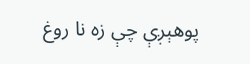پوهېږې چې زه نا روغ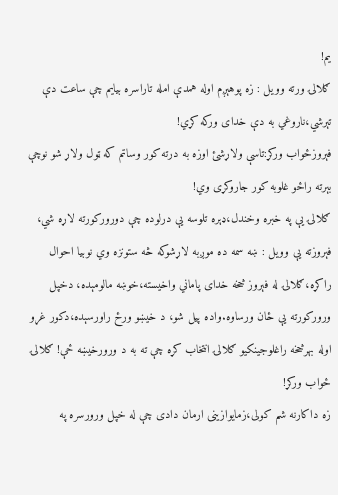يم!
ګلالۍ ورته وويل : زه پوهېږم اوله همدې امله تاراسره بيايم چې ساعت دې تېرشي،ناروغي به دې خداى وركه كړي!
فېروزځواب وركړ:تاسې ولاړشئ اوزه به درته كور وساتم كه ټول ولاړ شو نوچې بېرته راځو غلوبه كور جاروكړى وي!
ګلالۍ یې په خبره وخندل،ډېره تلوسه يې درلوده چې دوروركورته لاړه شي، فېروزته يې وويل : ښه سمه ده موږبه لاړشوكه څه ستونزه وي نوبيا احوال راكړه،ګلالۍ له فېروز څخه خداى پاماني واخيسته،خوښه مالومېده، دخپل وروركورته يې ځان ورساوه.واده پيل شو، د خيښو ورځ راورسېده،دكور غړو اوله بهرڅخه راغلوجينكيو ګلالۍ انتخاب كړه چې ته به د ورورخيښه ځې! ګلالۍ ځواب وركړ!
زه داكارنه شم كولى،زمايوازينى ارمان دادى چې له خپل ورورسره په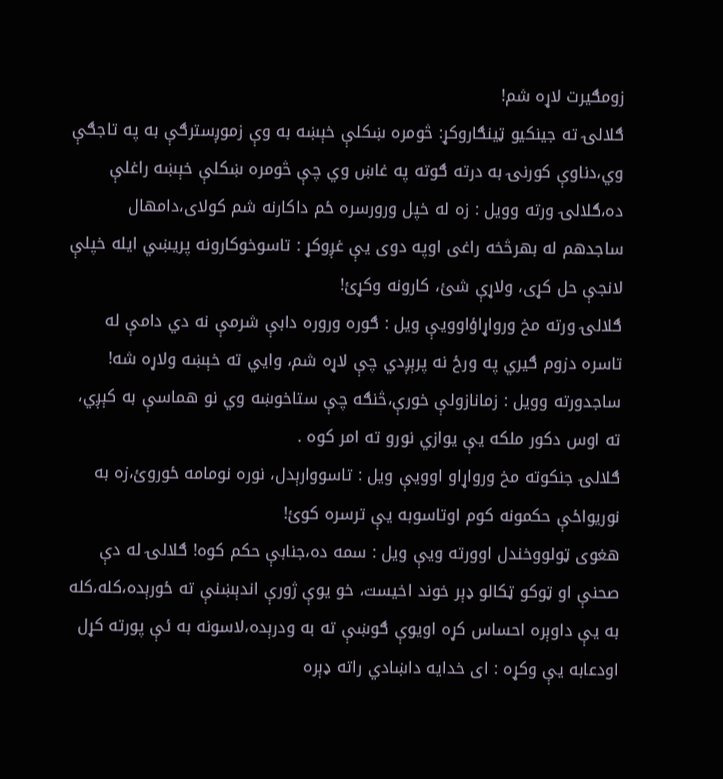زومګيرت لاړه شم!
ګلالۍ ته جينكيو ټينګاروكړ: څومره ښكلې خېښه به وې زموږسترګې به په تاجګې وي،دناوې كورنۍ به درته ګوته په غاښ وي چې څومره ښكلې خېښه راغلې ده،ګلالۍ ورته وويل : زه له خپل ورورسره ځم داكارنه شم كولاى،دامهال ساجدهم له بهرڅخه راغى اوپه دوى يې غږوكړ : تاسوخوكارونه پريښي ايله خپلې لانجې حل كړى، ولاړې شئ، كارونه وكړئ!
ګلالۍ ورته مخ ورواړاؤاوويې ويل : ګوره وروره دابې شرمې نه دي دامې له تاسره دزوم ګيري په ورځ نه پرېږدي چې لاړه شم، وايي ته خېښه ولاړه شه!
ساجدورته وويل : زمانازولې خورې،څنګه چې ستاخوښه وي نو هماسې به كېږي، ته اوس دكور ملكه يې يوازي نورو ته امر كوه .
ګلالۍ جنكوته مخ ورواړاو اوویې ويل : تاسووارېدل، نوره نومامه ځوروئ،زه به نوريواځې حكمونه كوم اوتاسوبه يې ترسره كوئ!
هغوى ټولووخندل اوورته ويې ويل : سمه ده،جنابې حكم كوه! ګلالۍ له دې صحنې او ټوكو ټكالو ډېر خوند اخيست، خو يوې ژورې اندېښنې ته ځورېده،كله،كله به يې داوېره احساس كړه اويوې ګوښې ته به ودرېده،لاسونه به ئې پورته كړل اودعابه يې وكړه : اى خدايه داښادي راته ډېره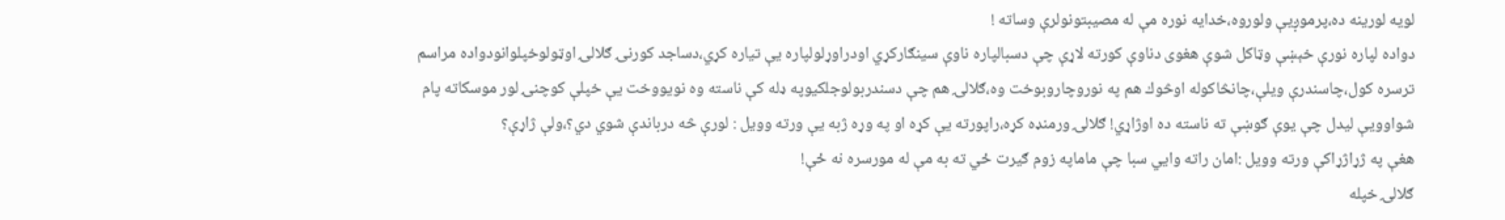لويه لورينه ده،پرموږيې ولوروه،خدايه نوره مې له مصيبتونولرې وساته !
دواده لپاره نورې خېښې وټاكل شوې هغوى دناوې كورته لاړې چې دسبالپاره ناوې سينګاركړي اودراوړلولپاره يې تياره كړي،دساجد كورنۍ ګلالۍ اوټولوخپلوانودواده مراسم ترسره كول،چاسندرې ويلې،چانڅاكوله اوڅوك هم په نوروچاروبوخت وه،ګلالۍ هم چې دسندربولوجلكيوپه ډله كې ناسته وه نويووخت يې خپلې كوچنۍ لور موسكاته پام شواوويې ليدل چې يوې ګوښې ته ناسته ده اوژاړي! ګلالۍ ورمنډه كړه،راپورته يې كړه او په وړه ژبه يې ورته وويل : لورې څه درباندې شوي دي؟،ولې ژاړې؟
هغې په ژړاژړاكې ورته وويل :امان راته وايي سبا چې ماماپه زوم ګيرت ځي ته به مې له مورسره نه ځې!
ګلالۍ خپله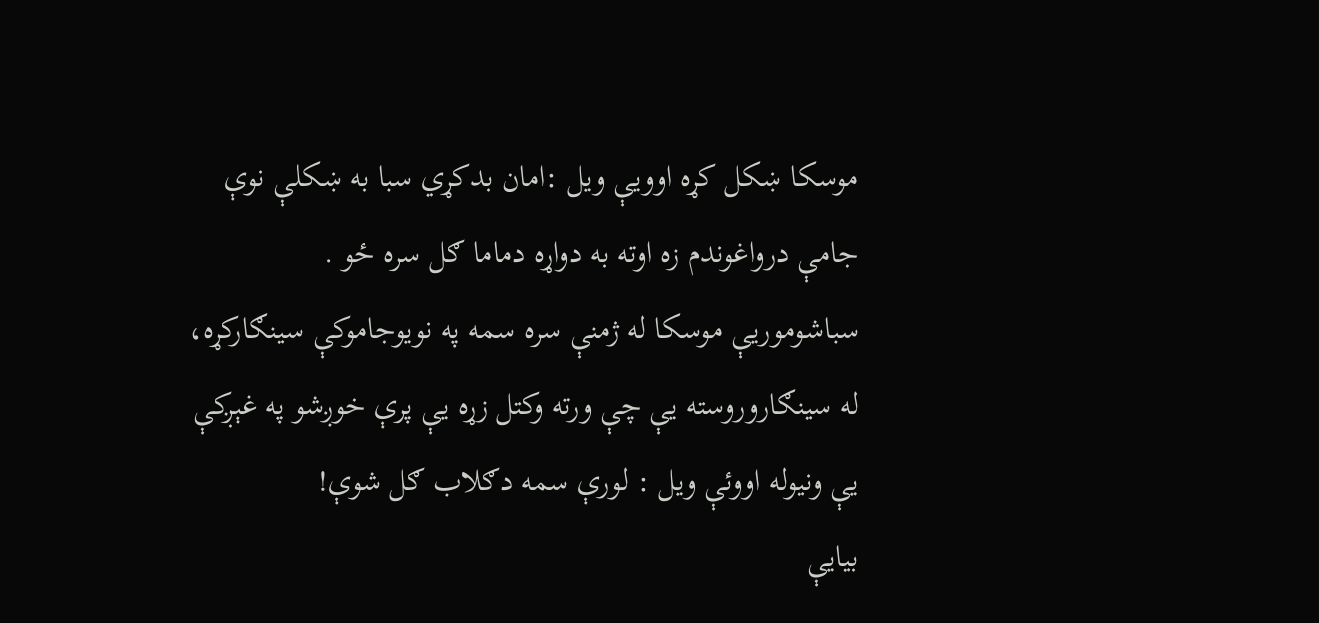موسكا ښكل كړه اوويې ويل :امان بدكړي سبا به ښكلې نوې جامې درواغوندم زه اوته به دواړه دماما ګل سره ځو .
سباشوموريې موسكا له ژمنې سره سمه په نويوجاموكې سينګاركړه، له سينګاروروسته يې چې ورته وكتل زړه يې پرې خوږشو په غېږكې يې ونيوله اووئې ويل : لورې سمه دګلاب ګل شوې!
بيايې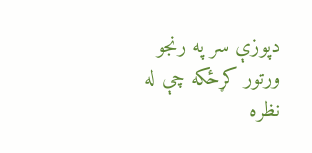دپوزې سر په رنجو ورتور كړځكه چې له نظره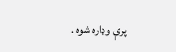پرې وډاره شوه .